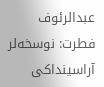عبدالرئوف فطرت: نوسخه‌لر آراسینداکی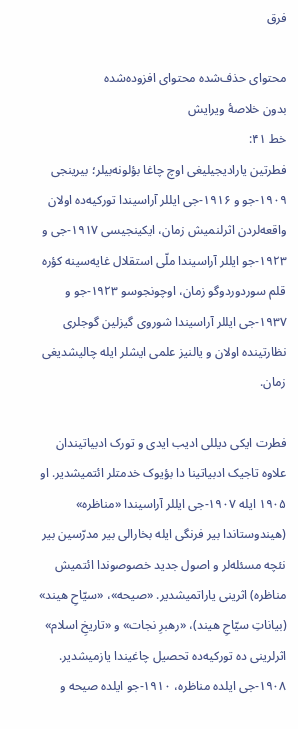فرق

محتوای حذف‌شده محتوای افزوده‌شده
بدون خلاصۀ ویرایش
خط ۴۱:
فطرتین یارادیجیلیغی اوچ چاغا بؤلونه‌بیلر؛ بیرینجی ۱۹۰۹-جو و ۱۹۱۶-جی ایللر آراسیندا تورکیه‌ده اولان واقعه‌لردن اثرلنمیش زمان، ایکینجیسی ۱۹۱۷-جی و ۱۹۲۳-جو ایللر آراسیندا ملّی استقلال غایه‌سینه کؤره قلم سوردوردوگو زمان، اوچونجوسو ۱۹۲۳-جو و ۱۹۳۷-جی ایللر آراسیندا شوروی گیزلین گوجلری نظارتینده اولان و یالنیز علمی ایشلر ایله چالیشدیغی زمان.

فطرت ایکی دیللی ادیب ایدی و تورک ادبیاتیندان علاوه تاجیک ادبیاتینا دا بؤیوک خدمتلر ائتمیشدیر. او ۱۹۰۵ ایله ۱۹۰۷-جی ایللر آراسیندا «مناظره» (هیندوستاندا بیر فرنگی ایله بخارالی بیر مدرّسین بیر نئچه مسئله‌لر و اصول جدید خصوصوندا ائتمیش مناظره) اثرینی یاراتمیشدیر. «صیحه»، «سیّاحِ هیند» (بیاناتِ سیّاحِ هیند)، «رهبرِ نجات» و «تاریخِ اسلام» اثرلرینی ده تورکیه‌ده تحصیل چاغیندا یازمیشدیر. ۱۹۰۸-جی ایلده مناظره، ۱۹۱۰-جو ایلده صیحه و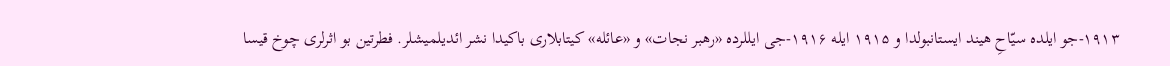۱۹۱۳-جو ایلده سیّاحِ هیند ایستانبولدا و ۱۹۱۵ ایله ۱۹۱۶-جی ایللرده «رهبر نجات» و «عائله» کیتابلاری باکیدا نشر ائدیلمیشلر. فطرتین بو اثرلری چوخ قیسا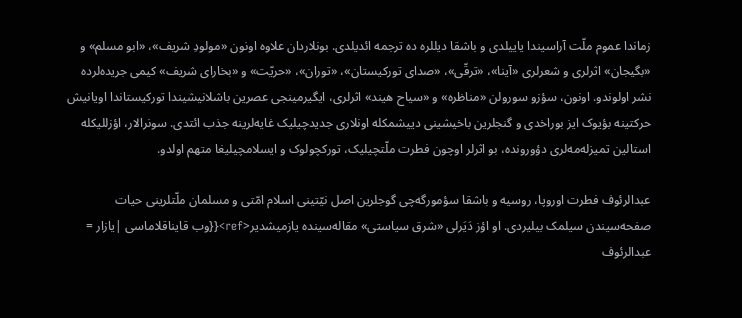زماندا عموم ملّت آراسیندا یاییلدی و باشقا دیللره ده ترجمه ائدیلدی. بونلاردان علاوه اونون «مولودِ شریف»، «ابو مسلم» و «بگیجان» اثرلری و شعرلری «آینا»، «ترقّی»، «صدای تورکیستان»، «توران»، «حریّت» و «بخارای شریف» کیمی جریده‌لرده نشر اولوندو. اونون، سؤزو سورولن «مناظره» و «سیاح هیند» اثرلری، ایگیرمینجی عصرین باشلانیشیندا تورکیستاندا اویانیش حرکتینه بؤیوک ایز بوراخدی و گنجلرین باخیشینی دییشمکله اونلاری جدیدچیلیک غایه‌لرینه جذب ائتدی. سونرالار، اؤزللیکله استالین تمیزله‌مه‌لری دؤورونده، بو اثرلر اوچون فطرت ملّتچیلیک، تورکچولوک و ایسلامچیلیغا متهم اولدو.

عبدالرئوف فطرت اوروپا، روسیه و باشقا سؤمورگه‌چی گوجلرین اصل نیّتینی اسلام امّتی و مسلمان ملّتلرینی حیات صفحه‌سیندن سیلمک بیلیردی. او اؤز دَیَرلی «شرق سیاستی» مقاله‌سینده یازمیشدیر<ref>{{وب قایناقلاماسی |یازار = عبدالرئوف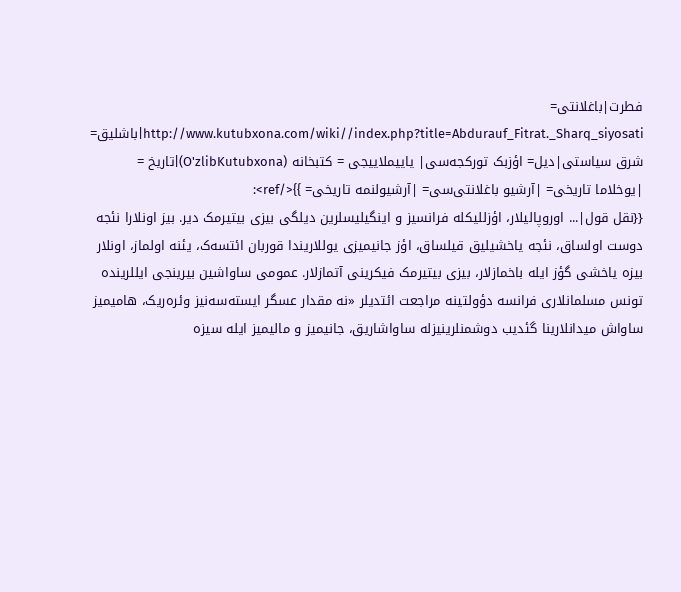فطرت|باغلانتی= http://www.kutubxona.com/wiki//index.php?title=Abdurauf_Fitrat._Sharq_siyosati|باشلیق= شرق سیاستی|دیل= اؤزبک تورکجه‌سی| یاییملاییجی = کتبخانه (O'zlibKutubxona)|تاریخ = |یوخلاما تاریخی= |آرشیو باغلانتی‌سی= |آرشیولنمه تاریخی= }}</ref>:
{{نقل قول|... اوروپالیلار، اؤزللیکله فرانسیز و اینگیلیسلرین دیلگی بیزی بیتیرمک دیر. بیز اونلارا نئجه دوست اولساق، نئجه یاخشیلیق قیلساق، اؤز جانیمیزی یوللاریندا قوربان ائتسه‌ک، یئنه اولماز، اونلار بیزه یاخشی گؤز ایله باخمازلار، بیزی بیتیرمک فیکرینی آتمازلار. عمومی ساواشین بیرینجی ایللرینده تونس مسلمانلاری فرانسه دؤولتینه مراجعت ائتدیلر «نه مقدار عسگر ایسته‌سه‌نیز وئره‌ریک، هامیمیز ساواش میدانلارینا گئدیب دوشمنلرینیزله ساواشاریق، جانیمیز و مالیمیز ایله سیزه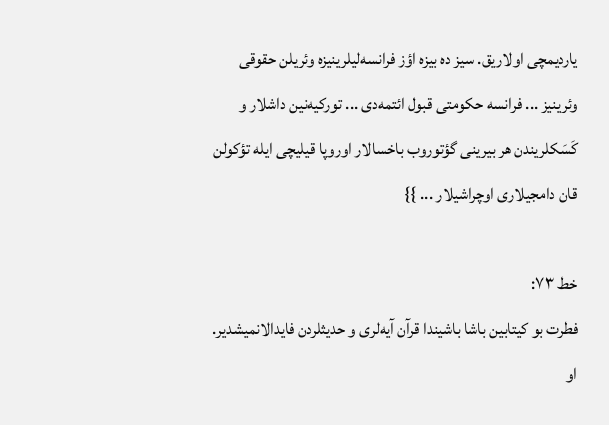یاردیمچی اولاریق. سیز ده بیزه اؤز فرانسه‌لیلرینیزه وئریلن حقوقی وئرینیز ... فرانسه حکومتی قبول ائتمه‌دی ... تورکیه‌نین داشلار و کَسَکلریندن هر بیرینی گؤتوروب باخسالار اوروپا قیلیچی ایله تؤکولن قان دامجیلاری اوچراشیلار ... }}

خط ۷۳:
فطرت بو کیتابین باشا باشیندا قرآن آیه‌لری و حدیثلردن فایدالانمیشدیر. او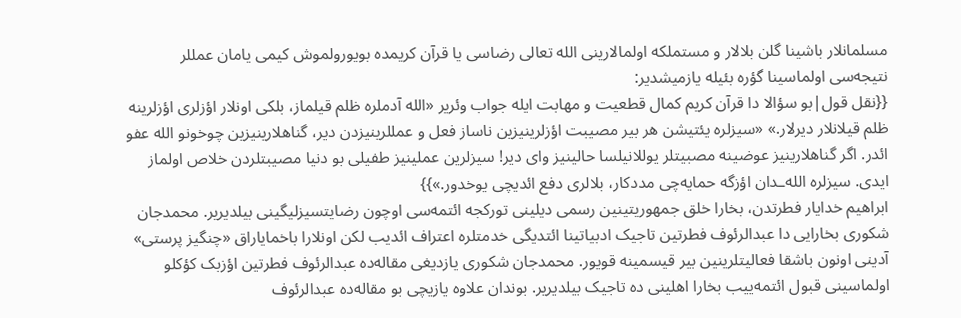مسلمانلار باشینا گلن بلالار و مستملکه اولمالارینی الله تعالی رضاسی یا قرآن کریمده بویورولموش کیمی یامان عمللر نتیجه‌سی اولماسینا گؤره بئیله یازمیشدیر:
{{نقل قول|بو سؤالا دا قرآن کریم کمال قطعیت و مهابت ایله جواب وئریر «الله آدملره ظلم قیلماز، بلکی اونلار اؤزلری اؤزلرینه ظلم قیلانلار دیرلار.» «سیزلره یئتیشن هر بیر مصیبت اؤزلرینیزین ناساز فعل و عمللرینیزدن دیر، گناهلارینیزین چوخونو الله عفو ائدر. اگر گناهلارینیز عوضینه مصبیتلر یوللانیلسا حالینیز وای دیر! سیزلرین عملینیز طفیلی بو دنیا مصیبتلردن خلاص اولماز ایدی. سیزلره الله‌ـدان اؤزگه حمایه‌چی مددکار، بلالری دفع ائدیچی یوخدور.»}}
ابراهیم خدایار فطرتدن، بخارا خلق جمهوریتینین رسمی دیلینی تورکجه ائتمه‌سی اوچون رضایتسیزلیگینی بیلدیریر. محمدجان شکوری بخارایی دا عبدالرئوف فطرتین تاجیک ادبیاتینا ائتدیگی خدمتلره اعتراف ائدیب لکن اونلارا باخمایاراق «چنگیز پرستی» آدینی اونون باشقا فعالیتلرینین بیر قیسمینه قویور. محمدجان شکوری یازدیغی مقاله‌ده عبدالرئوف فطرتین اؤزبک کؤکلو اولماسینی قبول ائتمه‌ییب بخارا اهلینی ده تاجیک بیلدیریر. بوندان علاوه یازیچی بو مقاله‌ده عبدالرئوف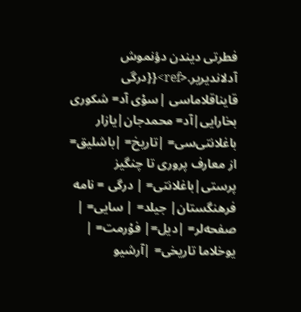فطرتی دیندن دؤنموش آدلاندیریر.<ref>{{درگی قایناقلاماسی |سوْی آد= شکوری بخارایی|آد= محمدجان|یازار باغلانتی‌سی= |تاریخ= |باشلیق= از معارف پروری تا چنگیز پرستی|باغلانتی= | درگی = نامه فرهنگستان| جیلد= | سایی= | صفحه‌لر= |دیل=| فوْرمت= | یوخلاما تاریخی= |آرشیو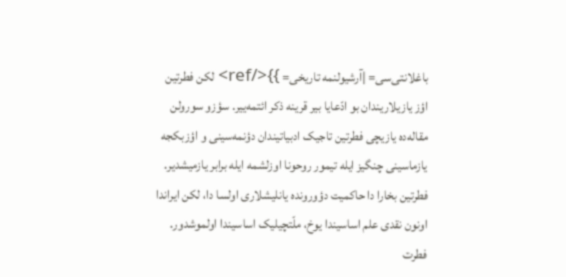باغلانتی‌سی= |آرشیولنمه تاریخی= }}</ref> لکن فطرتین اؤز یازیلاریندان بو ادّعایا بیر قرینه ذکر ائتمه‌ییر. سؤزو سورولن مقاله‌ده یازیچی فطرتین تاجیک ادبیاتیندان دؤنمه‌سینی و اؤزبکجه یازماسینی چنگیز ایله تیمور روحونا اوزلشمه ایله برابر یازمیشدیر. فطرتین بخارا دا حاکمیت دؤورونده یانلیشلاری اولسا دا، لکن ایراندا اونون نقدی علم اساسیندا یوخ، ملّتچیلیک اساسیندا اولموشدور. فطرت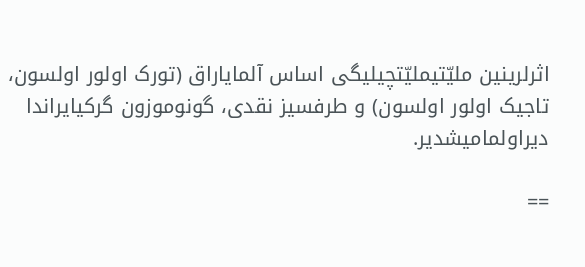اثرلرینین ملیّتیملیّتچیلیگی اساس آلمایاراق (تورک اولور اولسون، تاجیک اولور اولسون) و طرفسیز نقدی، گونوموزون گرکیایراندا دیراولمامیشدیر.

==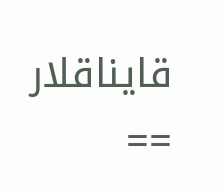قایناقلار ==